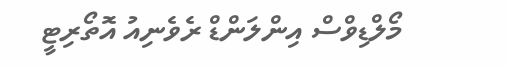މޯލްޑިވްސް އިންލަންޑް ރެވެނިއު އޮތޯރިޓީ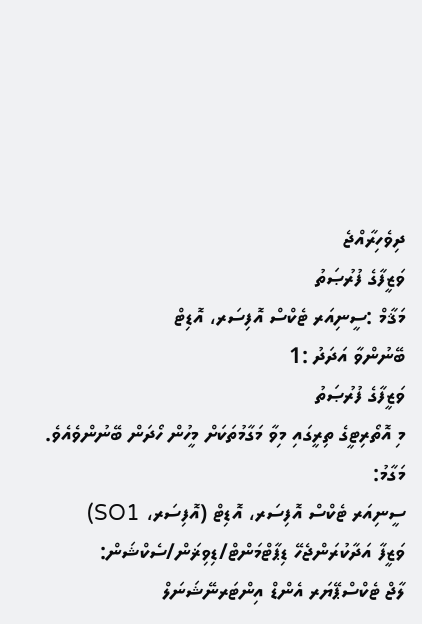ދިވެހިރާއްޖެ
ވަޒީފާގެ ފުރުޞަތު
މަޤާމް :ސީނިއަރ ޓެކްސް އޮފިސަރ، އޮޑިޓް
ބޭނުންވާ އަދަދު :1
ވަޒީފާގެ ފުރުޞަތު
މި އޮތޯރިޓީގެ ތިރީގައި މިވާ މަގާމުތަކަށް މީހުން ހޯދަން ބޭނުންވެއެވެ.
މަގާމު:
ސީނިއަރ ޓެކްސް އޮފިސަރ، އޮޑިޓް (އޮފިސަރ، SO1)
ވަޒީފާ އަދާކުރަންޖެހޭ ޑިޕާޓްމަންޓް/ޑިވިޜަން/ސެކްޝަން:
ލާޖް ޓެކްސްޕޭޔަރ އެންޑް އިންޓަރނޭޝަނަލް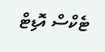ޓެކްސް އޮޑިޓް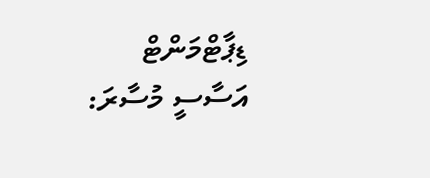ޑިޕާޓްމަންޓް
އަސާސީ މުސާރަ: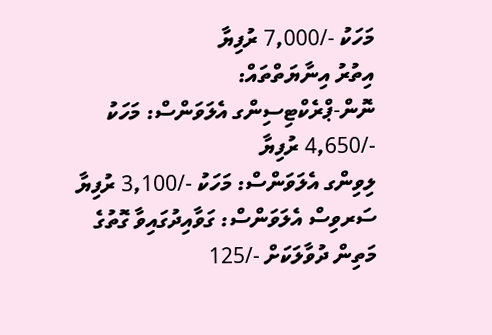މަހަކު -/7,000 ރުފިޔާ
އިތުރު އިނާޔަތްތައް:
ނޮން-ޕްރެކްޓިސިންގ އެލަވަންސް: މަހަކު -/4,650 ރުފިޔާ
ލިވިންގ އެލަވަންސް: މަހަކު -/3,100 ރުފިޔާ
ސަރވިސް އެލަވަންސް: ގަވާއިދުގައިވާ ގޮތުގެ މަތިން ދުވާލަކަށް -/125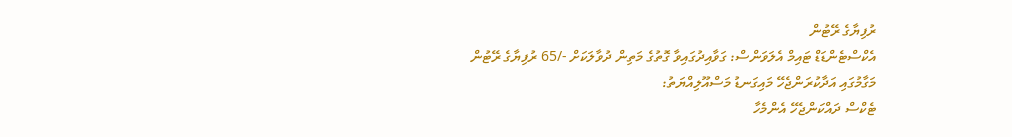ރުފިޔާގެ ރޭޓުން
އެކްސްޓެންޑަޑް ޓައިމް އެލަވަންސް: ގަވާއިދުގައިވާ ގޮތުގެ މަތިން ދުވާލަކަށް -/65 ރުފިޔާގެ ރޭޓުން
މަގާމުގައި އަދާކުރަންޖެހޭ މައިގަނޑު މަސްއޫލިއްޔަތު:
ޓެކްސް ދައްކަންޖެހޭ އެންމެހާ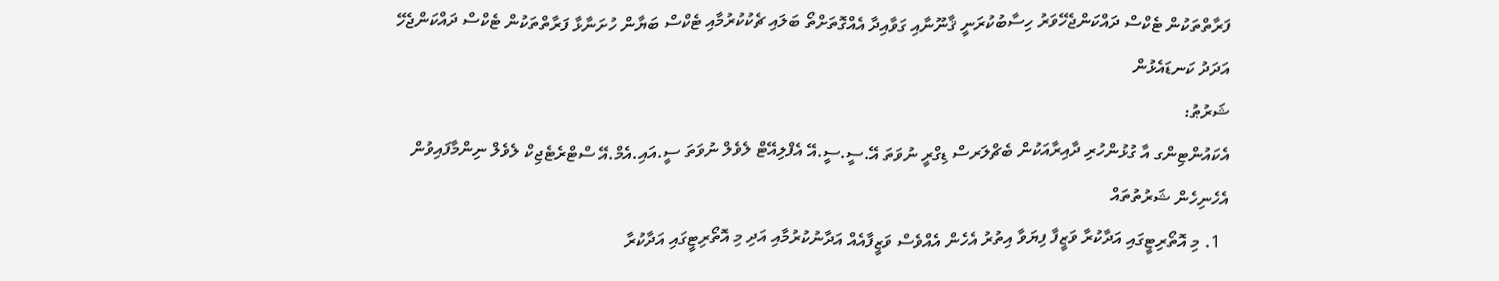ފަރާތްތަކުން ޓެކްސް ދައްކަންޖެހޭވަރު ހިސާބުކުރަނީ ޤާނޫނާއި ގަވާއިދާ އެއްގޮތަށްތޯ ބަލައި ޗެކުކުރުމާއި ޓެކްސް ބަޔާން ހުށަނާޅާ ފަރާތްތަކުން ޓެކްސް ދައްކަންޖެހޭ އަދަދު ކަނޑައެޅުން
ޝަރުޠު:
އެކައުންޓިންގ އާ ގުޅުންހުރި ދާއިރާއަކުން ބެޗްލަރސް ޑިގްރީ ނުވަތަ އޭ.ސީ.ސީ.އޭ އެފްލިއޭޓް ލެވެލް ނުވަތަ ސީ.އައި.އެމް.އޭ ސްޓްރެޓެޖިކް ލެވެލް ނިންމާފައިވުން
އެހެނިހެން ޝަރުތުތައް
  1. މި އޮތޯރިޓީގައި އަދާކުރާ ވަޒީފާ ފިޔަވާ އިތުރު އެހެން އެއްވެސް ވަޒީފާއެއް އަދާނުކުރުމާއި އަދި މި އޮތޯރިޓީގައި އަދާކުރާ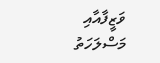ވަޒީފާއާއި މަސްލަހަތު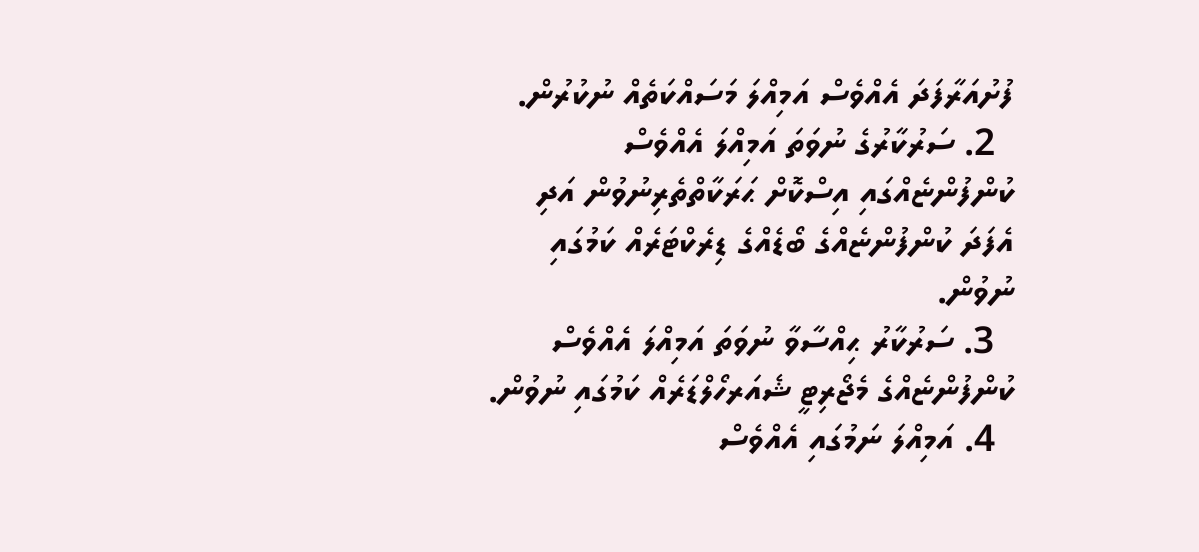ފުށުއަރާފަދަ އެއްވެސް އަމިއްލަ މަސައްކަތެއް ނުކުރުން.
  2. ސަރުކާރުގެ ނުވަތަ އަމިއްލަ އެއްވެސް ކުންފުންޏެއްގައި އިސްކޮށް ޙަރަކާތްތެރިނުވުން އަދި އެފަދަ ކުންފުންޏެއްގެ ބޯޑެއްގެ ޑިރެކްޓަރެއް ކަމުގައި ނުވުން.
  3. ސަރުކާރު ޙިއްސާވާ ނުވަތަ އަމިއްލަ އެއްވެސް ކުންފުންޏެއްގެ މެޖޯރިޓީ ޝެއަރހޯލްޑަރެއް ކަމުގައި ނުވުން.
  4. އަމިއްލަ ނަމުގައި އެއްވެސް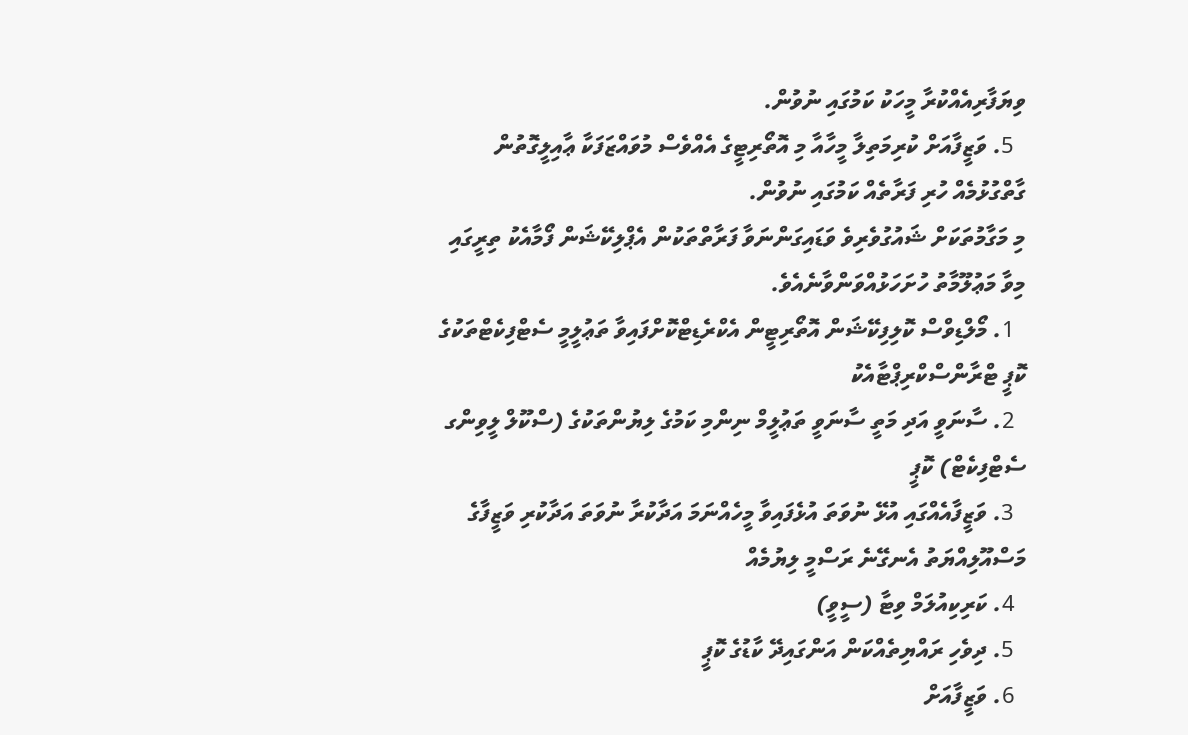ވިޔަފާރިއެއްކުރާ މީހަކު ކަމުގައި ނުވުން.
  5. ވަޒީފާއަށް ކުރިމަތިލާ މީހާއާ މި އޮތޯރިޓީގެ އެއްވެސް މުވައްޒަފަކާ ޢާއިލީގޮތުން ގާތްގުޅުމެއް ހުރި ފަރާތެއް ކަމުގައި ނުވުން.
މި މަގާމުތަކަށް ޝައުގުވެރިވެ ވަޑައިގަންނަވާ ފަރާތްތަކުން އެޕްލިކޭޝަން ފޯމާއެކު ތިރީގައި މިވާ މަޢުލޫމާތު ހުށަހަޅުއްވަންވާނެއެވެ.
  1. މޯލްޑިވްސް ކޮލިފިކޭޝަން އޮތޯރިޓީން އެކްރެޑިޓްކޮށްފައިވާ ތަޢުލީމީ ސެޓްފިކެޓްތަކުގެ ކޮޕީ ޓްރާންސްކްރިޕްޓާއެކު
  2. ސާނަވީ އަދި މަތީ ސާނަވީ ތަޢުލީމް ނިންމި ކަމުގެ ލިޔުންތަކުގެ (ސްކޫލް ލީވިންގ ސެޓްފިކެޓް) ކޮޕީ
  3. ވަޒީފާއެއްގައި އުޅޭ ނުވަތަ އުޅެފައިވާ މީހެއްނަމަ އަދާކުރާ ނުވަތަ އަދާކުރި ވަޒީފާގެ މަސްއޫލިއްޔަތު އެނގޭނެ ރަސްމީ ލިޔުމެއް
  4. ކަރިކިއުލަމް ވިޓާ (ސީވީ)
  5. ދިވެހި ރައްޔިތެއްކަން އަންގައިދޭ ކާޑުގެ ކޮޕީ
  6. ވަޒީފާއަށް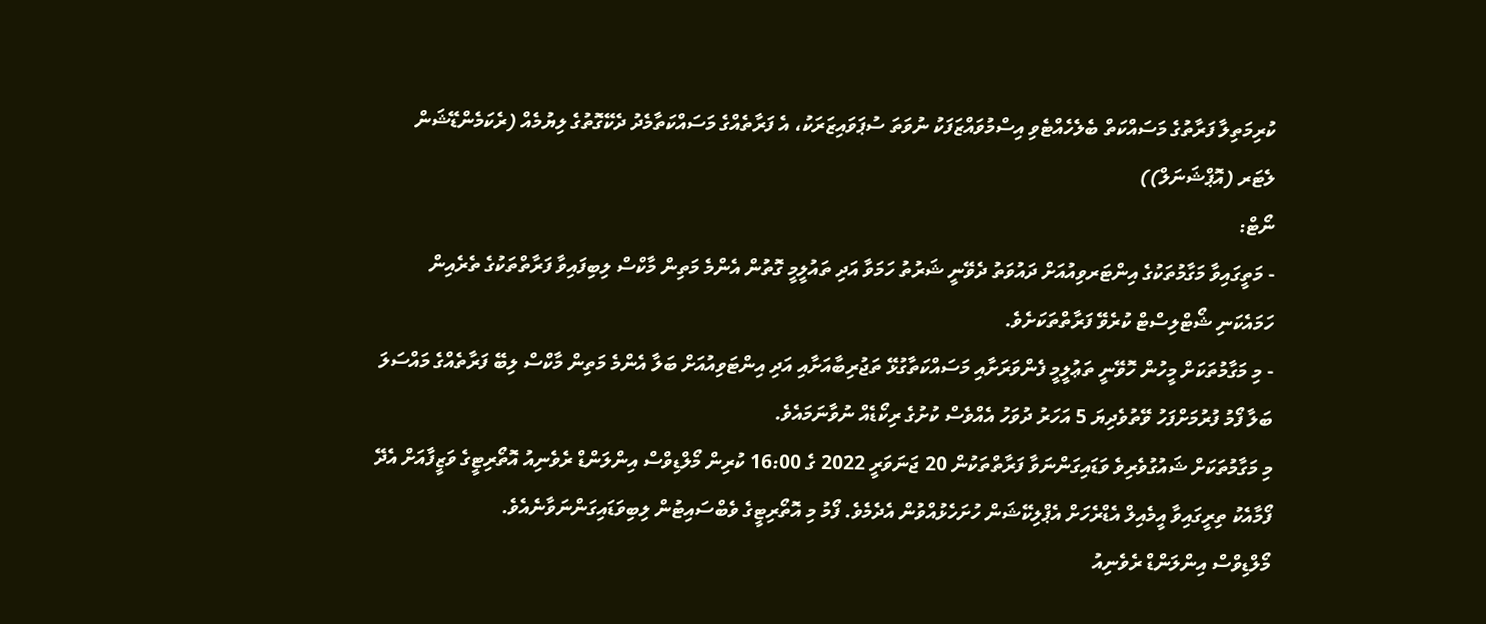ކުރިމަތިލާ ފަރާތުގެ މަސައްކަތް ބެލެހެއްޓެވި އިސްމުވައްޒަފަކު ނުވަތަ ސުޕަވައިޒަރަކު، އެ ފަރާތެއްގެ މަސައްކަތާމެދު ދެކޭގޮތުގެ ލިޔުމެއް (ރެކަމެންޑޭޝަން ލެޓަރ (އޮޕްޝަނަލް))
ނޯޓް:
- މަތީގައިވާ މަގާމުތަކުގެ އިންޓަރވިއުއަށް ދައުވަތު ދެވޭނީ ޝަރުތު ހަމަވާ އަދި ތައުލީމީ ގޮތުން އެންމެ މަތިން މާކްސް ލިބިފައިވާ ފަރާތްތަކުގެ ތެރެއިން ހަމައެކަނި ޝޯޓްލިސްޓް ކުރެވޭ ފަރާތްތަކަށެވެ.
- މި މަގާމުތަކަށް މީހުން ހޮވޭނީ ތަޢުލީމީ ފެންވަރަށާއި މަސައްކަތާގުޅޭ ތަޖުރިބާއަށާއި އަދި އިންޓަވިއުއަށް ބަލާ އެންމެ މަތިން މާކްސް ލިބޭ ފަރާތެއްގެ މައްސަލަ ބަލާ ފޯމު ފުރުމަށްފަހު ވޭތުވެދިޔަ 5 އަހަރު ދުވަހު އެއްވެސް ކުށުގެ ރިކޯޑެއް ނުވާނަމައެވެ.
މި މަގާމުތަކަށް ޝައުގުވެރިވެ ވަޑައިގަންނަވާ ފަރާތްތަކުން 20 ޖަނަވަރީ 2022 ގެ 16:00 ކުރިން މޯލްޑިވްސް އިންލަންޑް ރެވެނިއު އޮތޯރިޓީގެ ވަޒީފާއަށް އެދޭ ފޯމާއެކު ތިރީގައިވާ އީމެއިލް އެޑްރެހަށް އެޕްލިކޭޝަން ހުށަހެޅުއްވުން އެދެމެވެ. ފޯމު މި އޮތޯރިޓީގެ ވެބްސައިޓުން ލިބިވަޑައިގަންނަވާނެއެވެ.
މޯލްޑިވްސް އިންލަންޑް ރެވެނިއު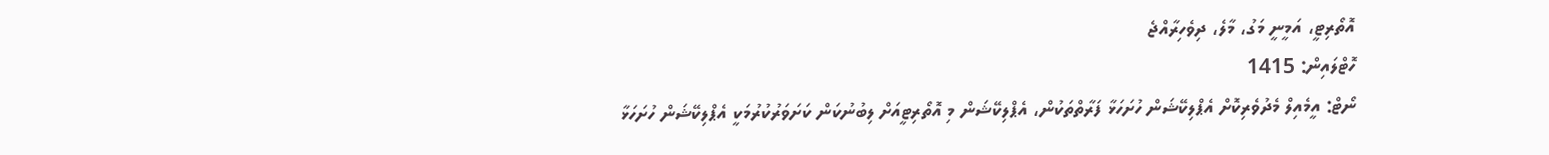އޮތޯރިޓީ، އަމީނީ މަގު، މާލެ، ދިވެހިރާއްޖެ
ހޮޓްލައިން: 1415
ނޯޓް: އީމެއިލް މެދުވެރިކޮށް އެޕްލިކޭޝަން ހުށަހަޅާ ފަރާތްތަކުން، އެޕްލިކޭޝަން މި އޮތޯރިޓީއަށް ލިބުނުކަން ކަށަވަރުކުރުމަކީ އެޕްލިކޭޝަން ހުށަހަޅާ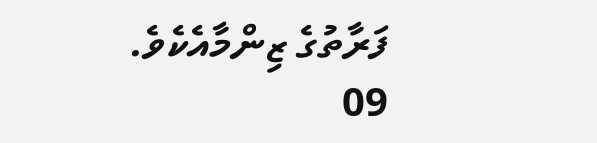ފަރާތުގެ ޒިންމާއެކެވެ.
09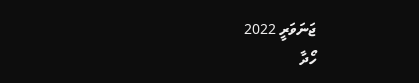ޖަނަވަރީ 2022
ހޯދާ